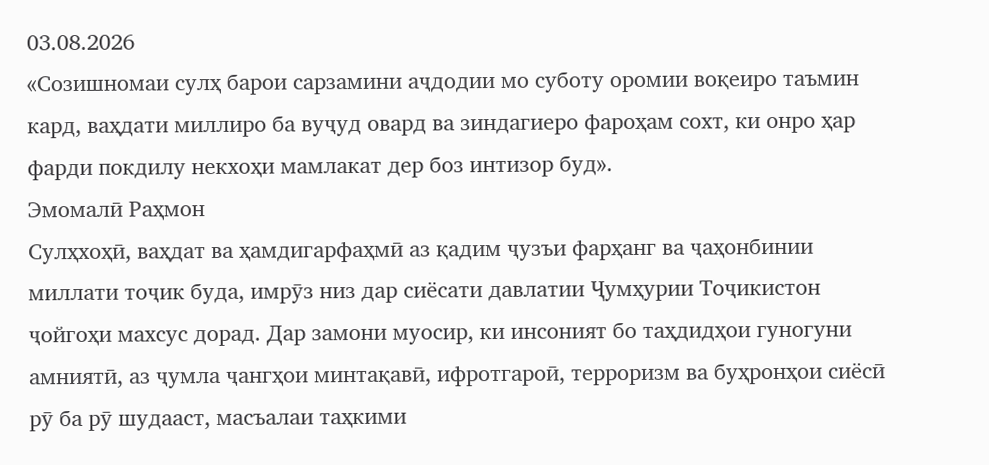03.08.2026
«Созишномаи сулҳ барои сарзамини аҷдодии мо суботу оромии воқеиро таъмин кард, ваҳдати миллиро ба вуҷуд овард ва зиндагиеро фароҳам сохт, ки онро ҳар фарди покдилу некхоҳи мамлакат дер боз интизор буд».
Эмомалӣ Раҳмон
Сулҳхоҳӣ, ваҳдат ва ҳамдигарфаҳмӣ аз қадим ҷузъи фарҳанг ва ҷаҳонбинии миллати тоҷик буда, имрӯз низ дар сиёсати давлатии Ҷумҳурии Тоҷикистон ҷойгоҳи махсус дорад. Дар замони муосир, ки инсоният бо таҳдидҳои гуногуни амниятӣ, аз ҷумла ҷангҳои минтақавӣ, ифротгароӣ, терроризм ва буҳронҳои сиёсӣ рӯ ба рӯ шудааст, масъалаи таҳкими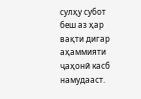сулҳу субот беш аз ҳар вақти дигар аҳаммияти ҷаҳонӣ касб намудааст.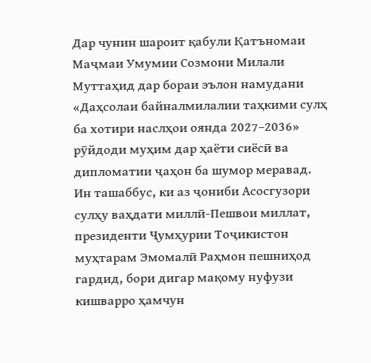Дар чунин шароит қабули Қатъномаи Маҷмаи Умумии Созмони Милали Муттаҳид дар бораи эълон намудани «Даҳсолаи байналмилалии таҳкими сулҳ ба хотири наслҳои оянда 2027–2036» рӯйдоди муҳим дар ҳаёти сиёсӣ ва дипломатии ҷаҳон ба шумор меравад.
Ин ташаббус, ки аз ҷониби Асосгузори сулҳу ваҳдати миллӣ-Пешвои миллат, президенти Ҷумҳурии Тоҷикистон муҳтарам Эмомалӣ Раҳмон пешниҳод гардид, бори дигар мақому нуфузи кишварро ҳамчун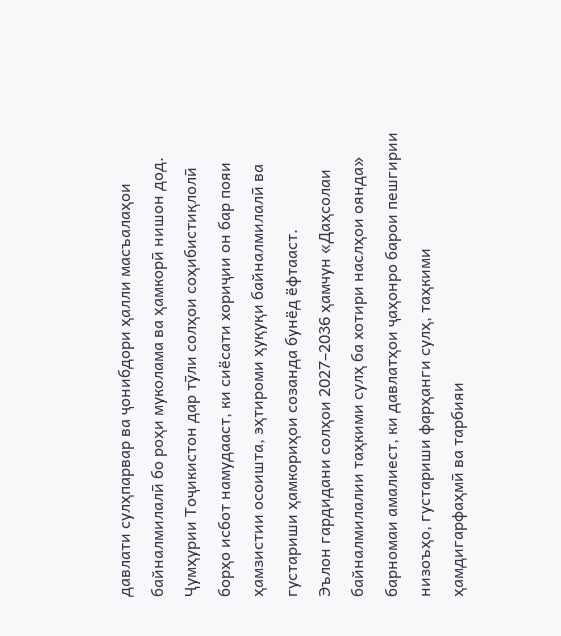давлати сулҳпарвар ва ҷонибдори ҳалли масъалаҳои байналмилалӣ бо роҳи муколама ва ҳамкорӣ нишон дод.
Ҷумҳурии Тоҷикистон дар тӯли солҳои соҳибистиқлолӣ борҳо исбот намудааст, ки сиёсати хориҷии он бар пояи ҳамзистии осоишта, эҳтироми ҳуқуқи байналмилалӣ ва густариши ҳамкориҳои созанда бунёд ёфтааст.
Эълон гардидани солҳои 2027–2036 ҳамчун «Даҳсолаи байналмилалии таҳкими сулҳ ба хотири наслҳои оянда» барномаи амалиест, ки давлатҳои ҷаҳонро барои пешгирии низоъҳо, густариши фарҳанги сулҳ, таҳкими ҳамдигарфаҳмӣ ва тарбияи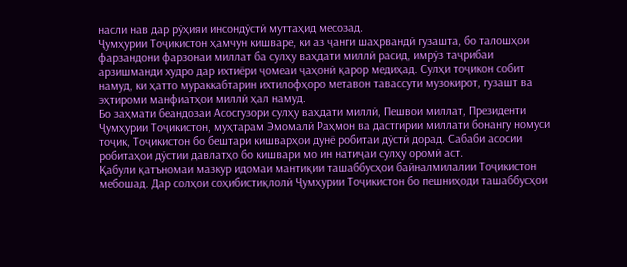насли нав дар рӯҳияи инсондӯстӣ муттаҳид месозад.
Ҷумҳурии Тоҷикистон ҳамчун кишваре, ки аз ҷанги шаҳрвандӣ гузашта, бо талошҳои фарзандони фарзонаи миллат ба сулҳу ваҳдати миллӣ расид, имрӯз таҷрибаи арзишманди худро дар ихтиёри ҷомеаи ҷаҳонӣ қарор медиҳад. Сулҳи тоҷикон собит намуд, ки ҳатто мураккабтарин ихтилофҳоро метавон тавассути музокирот, гузашт ва эҳтироми манфиатҳои миллӣ ҳал намуд.
Бо заҳмати беандозаи Асосгузори сулҳу ваҳдати миллӣ, Пешвои миллат, Президенти Ҷумҳурии Тоҷикистон, муҳтарам Эмомалӣ Раҳмон ва дастгирии миллати бонангу номуси тоҷик, Тоҷикистон бо бештари кишварҳои дунё робитаи дӯстӣ дорад. Сабаби асосии робитаҳои дӯстии давлатҳо бо кишвари мо ин натиҷаи сулҳу оромӣ аст.
Қабули қатъномаи мазкур идомаи мантиқии ташаббусҳои байналмилалии Тоҷикистон мебошад. Дар солҳои соҳибистиқлолӣ Ҷумҳурии Тоҷикистон бо пешниҳоди ташаббусҳои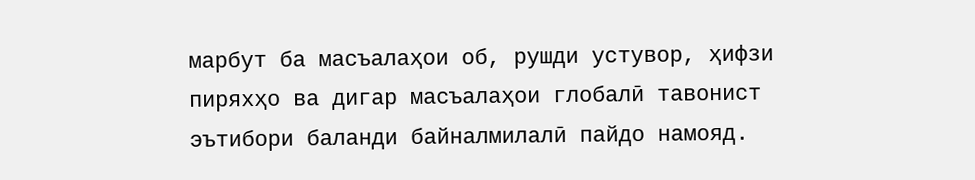марбут ба масъалаҳои об, рушди устувор, ҳифзи пиряхҳо ва дигар масъалаҳои глобалӣ тавонист эътибори баланди байналмилалӣ пайдо намояд.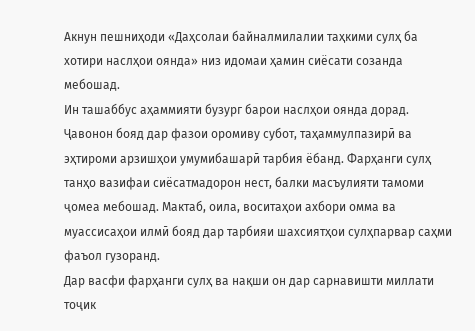Акнун пешниҳоди «Даҳсолаи байналмилалии таҳкими сулҳ ба хотири наслҳои оянда» низ идомаи ҳамин сиёсати созанда мебошад.
Ин ташаббус аҳаммияти бузург барои наслҳои оянда дорад. Ҷавонон бояд дар фазои оромиву субот, таҳаммулпазирӣ ва эҳтироми арзишҳои умумибашарӣ тарбия ёбанд. Фарҳанги сулҳ танҳо вазифаи сиёсатмадорон нест, балки масъулияти тамоми ҷомеа мебошад. Мактаб, оила, воситаҳои ахбори омма ва муассисаҳои илмӣ бояд дар тарбияи шахсиятҳои сулҳпарвар саҳми фаъол гузоранд.
Дар васфи фарҳанги сулҳ ва нақши он дар сарнавишти миллати тоҷик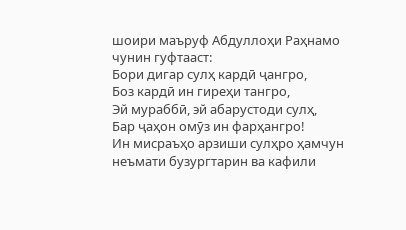шоири маъруф Абдуллоҳи Раҳнамо чунин гуфтааст:
Бори дигар сулҳ кардӣ ҷангро,
Боз кардӣ ин гиреҳи тангро,
Эй мураббӣ, эй абарустоди сулҳ,
Бар ҷаҳон омӯз ин фарҳангро!
Ин мисраъҳо арзиши сулҳро ҳамчун неъмати бузургтарин ва кафили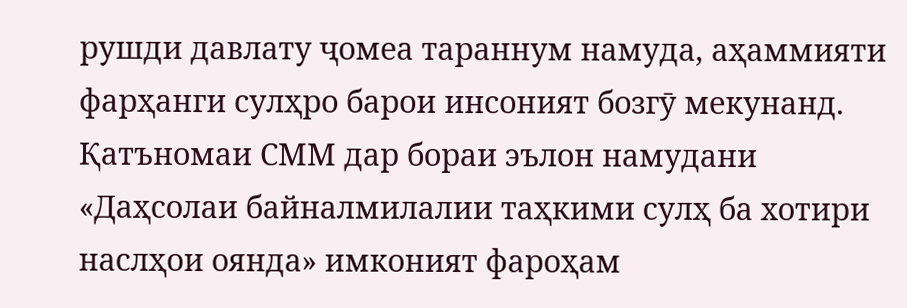рушди давлату ҷомеа тараннум намуда, аҳаммияти фарҳанги сулҳро барои инсоният бозгӯ мекунанд.
Қатъномаи СММ дар бораи эълон намудани «Даҳсолаи байналмилалии таҳкими сулҳ ба хотири наслҳои оянда» имконият фароҳам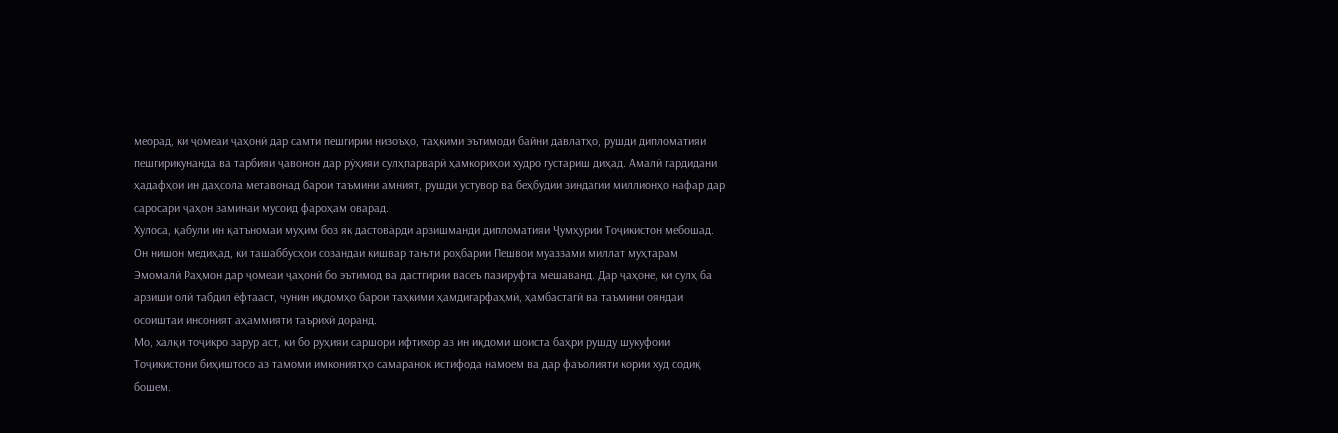меорад, ки ҷомеаи ҷаҳонӣ дар самти пешгирии низоъҳо, таҳкими эътимоди байни давлатҳо, рушди дипломатияи пешгирикунанда ва тарбияи ҷавонон дар рӯҳияи сулҳпарварӣ ҳамкориҳои худро густариш диҳад. Амалӣ гардидани ҳадафҳои ин даҳсола метавонад барои таъмини амният, рушди устувор ва беҳбудии зиндагии миллионҳо нафар дар саросари ҷаҳон заминаи мусоид фароҳам оварад.
Хулоса, қабули ин қатъномаи муҳим боз як дастоварди арзишманди дипломатияи Ҷумҳурии Тоҷикистон мебошад. Он нишон медиҳад, ки ташаббусҳои созандаи кишвар тањти роҳбарии Пешвои муаззами миллат муҳтарам Эмомалӣ Раҳмон дар ҷомеаи ҷаҳонӣ бо эътимод ва дастгирии васеъ пазируфта мешаванд. Дар ҷаҳоне, ки сулҳ ба арзиши олӣ табдил ёфтааст, чунин иқдомҳо барои таҳкими ҳамдигарфаҳмӣ, ҳамбастагӣ ва таъмини ояндаи осоиштаи инсоният аҳаммияти таърихӣ доранд.
Мо, халқи тоҷикро зарур аст, ки бо руҳияи саршори ифтихор аз ин иқдоми шоиста баҳри рушду шукуфоии Тоҷикистони биҳиштосо аз тамоми имкониятҳо самаранок истифода намоем ва дар фаъолияти кории худ содиқ бошем.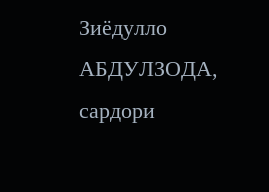Зиёдулло АБДУЛЗОДА,
сардори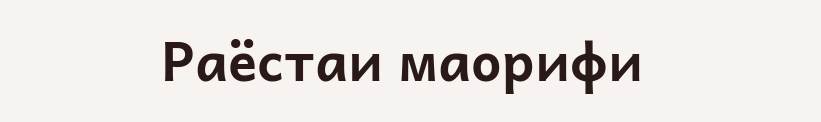Раёстаи маорифи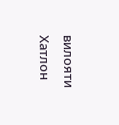вилояти Хатлон